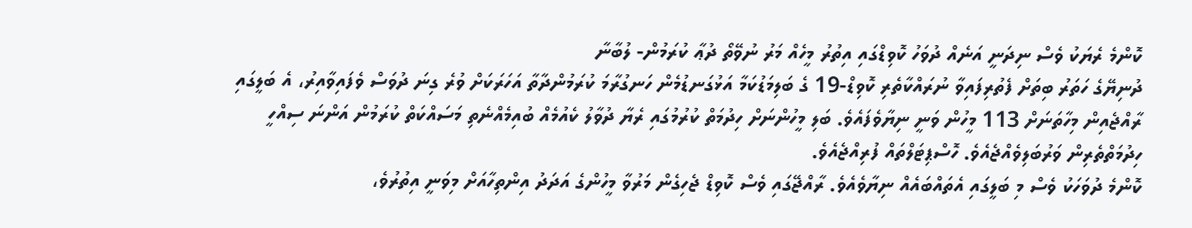ކޮންމެ ރެޔަކު ވެސް ނިދަނީ އަނެއް ދުވަހު ކޮވިޑްގައި އިތުރު މީހެއް މަރު ނުވޭތޯ ދުޢާ ކުރަމުން- ލުބާނާ
ދުނިޔޭގެ ހަތަރު ބިތަށް ފެތުރިފައިވާ ނުރައްކާތެރި ކޮވިޑް-19 ގެ ބަލިމަޑުކަމާ އަޅުގަނޑުމެން ހަނގުރާމަ ކުރަމުންދާތާ އަހަރަކަށް ވުރެ ގިނަ ދުވަސް ވެފައިވާއިރު، އެ ބަލީގައި ރާއްޖެއިން މިހާތަނަށް 113 މީހުން ވަނީ ނިޔާވެފައެވެ. ބަލި މީހުންނަށް ހިދުމަތް ކުރުމުގައި ރެޔާ ދުވާލު ކެއުމެއް ބުއިމެއްނެތި މަސައްކަތް ކުރަމުން އަންނަ ސިއްހީ ހިދުމަތްތެރިން ވަރުބަލިވެއްޖެއެވެ. ހޮސްޕިޓަލްތައް ފުރިއްޖެއެވެ.
ކޮންމެ ދުވަހަކު ވެސް މި ބަލީގައި އެތައްބައެއް ނިޔާވެއެވެ. ރާއްޖޭގައި ވެސް ކޮވިޑް ޖެހިގެން މަރުވާ މީހުންގެ އަދަދު އިންތިހާއަށް މިވަނީ އިތުރުވެ،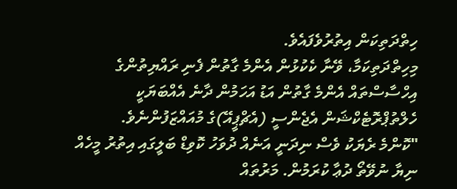ހިތްދަތިކަން އިތުރުވެފައެވެ.
މިހިތްދަތިކަމާ، ވޭނާ ކެކުޅުން އެންމެ ގާތުން ފެނި ރައްޔިތުންގެ އިހްސާސްތައް އެންމެ ގާތުން އަޑު އަހަމުން ދާނެ އެއްބަޔަކީ ހެލްތުޕްރޮޓެކްޝަން އެޖެންސީ (އެޗްޕީއޭ)ގެ މުއައްޒަފުންނެވެ.
"ކޮންމެ ރެޔަކު ވެސް ނިދަނީ އަނެއް ދުވަހު ކޮވިޑް ބަލީގައި އިތުރު މީހެއް ނިޔާ ނުވޭތޯ ދުޢާ ކުރަމުން. މަރުތައް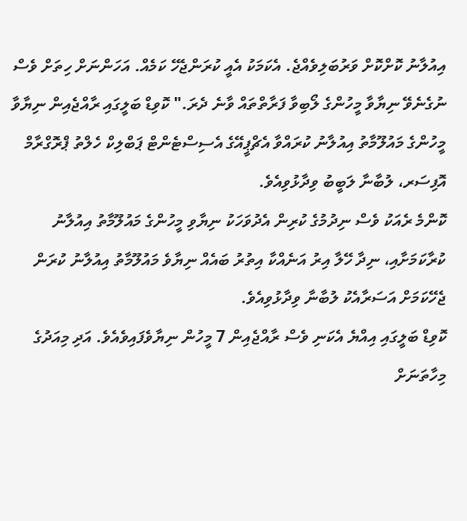އިއުލާނު ކޮށްކޮށް ވަރުބަލިވެއްޖެ. އެކަމަކު އެއީ ކުރަންޖެހޭ ކަމެއް. އަހަންނަށް ހިތަށް ވެސް ނުގެނެވޭ ނިޔާވާ މީހުންގެ ލޯބިވާ ފަރާތްތައް ވާނެ ދެރަ." ކޮވިޑް ބަލީގައި ރާއްޖެއިން ނިޔާވާ މީހުންގެ މައުލޫމާތު އިއުލާނު ކުރައްވާ އެޗްޕީއޭގެ އެސިސްޓެންޓް ޕަބްލިކް ހެލްތު ޕްރޮގްރާމް އޮފިސަރ، ލުބާނާ ލަބީބު ވިދާޅުވިއެވެ.
ކޮންމެ ރެއަކު ވެސް ނިދުމުގެ ކުރިން އެދުވަހަކު ނިޔާވި މީހުންގެ މައުލޫމާތު އިއުލާނު ކުރާކަމަށާއި، ނިދާ ހޭލާ އިރު އަނެއްކާ އިތުރު ބައެއް ނިޔާވެ މައުލޫމާތު އިއުލާނު ކުރަން ޖެހޭކަމަށް އަސަރާއެކު ލުބާނާ ވިދާޅުވިއެވެ.
ކޮވިޑް ބަލީގައި އިއްޔެ އެކަނި ވެސް ރާއްޖެއިން 7 މީހުން ނިޔާވެފައިވެއެވެ. އަދި މިއަދުގެ މިހާތަނަށް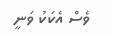ވެސް އެކަކު ވަނީ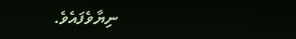ނިޔާވެފައެވެ.